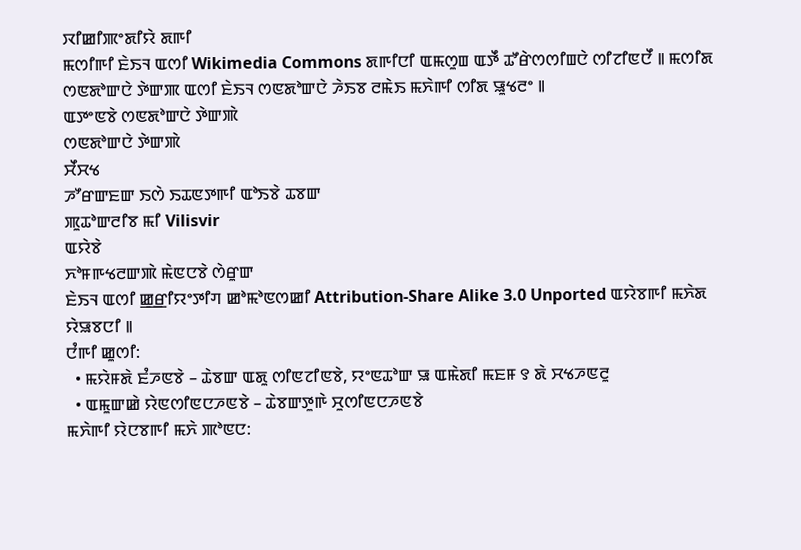ꯋꯤꯀꯤꯄꯦꯗꯤꯌꯥ ꯗꯒꯤ
ꯃꯁꯤꯒꯤ ꯐꯥꯏꯜ ꯑꯁꯤ Wikimedia Commons ꯗꯒꯤꯅꯤ ꯑꯃꯁꯨꯡ ꯑꯇꯩ ꯊꯧꯔꯥꯁꯁꯤꯡꯅꯥ ꯁꯤꯖꯤꯟꯅꯩ ꯫ ꯃꯁꯤꯗ ꯁꯟꯗꯣꯛꯅꯥ ꯇꯥꯛꯄ ꯑꯁꯤ ꯐꯥꯏꯜ ꯁꯟꯗꯣꯛꯅꯥ ꯍꯥꯏꯕ ꯂꯃꯥꯏ ꯃꯈꯥꯒꯤ ꯁꯤꯗ ꯎꯨꯠꯂꯦ ꯫
ꯑꯇꯦꯟꯕꯥ ꯁꯟꯗꯣꯛꯅꯥ ꯇꯥꯛꯄꯥ
ꯁꯟꯗꯣꯛꯅꯥ ꯇꯥꯛꯄꯥ
ꯆꯩꯆꯠ
ꯍꯧꯔꯛꯐꯛ ꯏꯁꯥ ꯏꯊꯟꯇꯒꯤ ꯑꯣꯏꯕꯥ ꯊꯕꯛ
ꯄꯨꯊꯣꯛꯂꯤꯕ ꯃꯤ Vilisvir
ꯑꯌꯥꯕꯥ
ꯈꯣꯝꯒꯠꯂꯛꯄꯥ ꯃꯥꯟꯅꯕꯥ ꯁꯥꯔꯨꯛ
ꯐꯥꯏꯜ ꯑꯁꯤ ꯀ꯭ꯔꯤꯌꯦꯇꯤꯚ ꯀꯣꯃꯣꯟꯁꯀꯤ Attribution-Share Alike 3.0 Unported ꯑꯌꯥꯕꯒꯤ ꯃꯈꯥꯗ ꯌꯥꯎꯕꯅꯤ ꯫
ꯅꯪꯒꯤ ꯀꯨꯁꯤ:
  • ꯃꯌꯥꯝꯗꯥ ꯐꯪꯍꯟꯕꯥ – ꯊꯥꯕꯛ ꯑꯗꯨ ꯁꯤꯟꯖꯤꯟꯕꯥ, ꯌꯦꯟꯊꯣꯛ ꯎ ꯑꯃꯥꯗꯤ ꯃꯐꯝ ꯱ ꯗꯥ ꯆꯠꯍꯟꯂꯨ
  • ꯑꯃꯨꯛꯀꯥ ꯌꯥꯟꯁꯤꯟꯅꯍꯟꯕꯥ – ꯊꯥꯕꯛꯇꯨꯒꯥ ꯆꯨꯁꯤꯟꯅꯍꯟꯕꯥ
ꯃꯈꯥꯒꯤ ꯌꯥꯅꯕꯒꯤ ꯃꯈꯥ ꯄꯣꯟꯅ: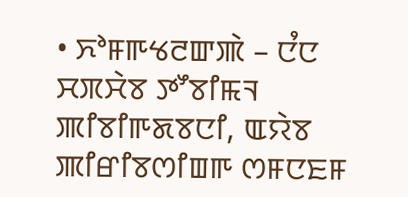• ꯈꯣꯝꯒꯠꯂꯛꯄꯥ – ꯅꯪꯅ ꯆꯞꯆꯥꯕ ꯇꯧꯕꯤꯃꯜ ꯄꯤꯕꯤꯒꯗꯕꯅꯤ, ꯑꯌꯥꯕ ꯄꯤꯔꯤꯕꯁꯤꯡꯒ ꯁꯝꯅꯐꯝ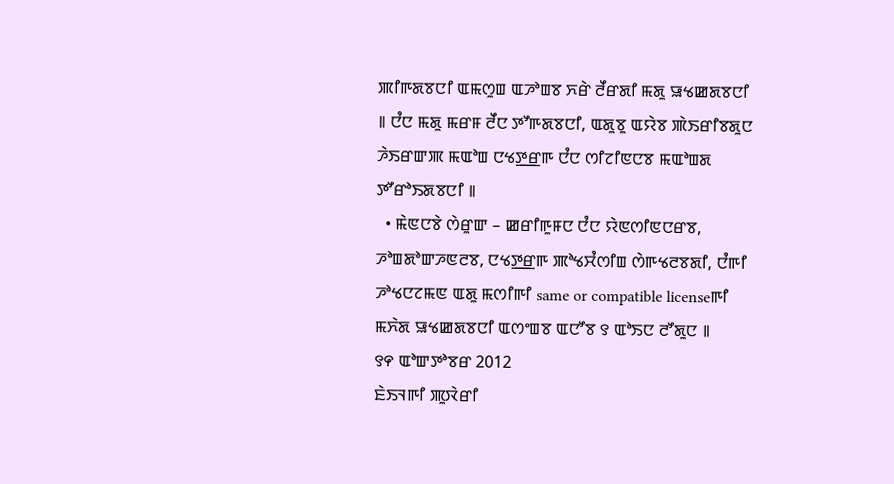ꯄꯤꯒꯗꯕꯅꯤ ꯑꯃꯁꯨꯡ ꯑꯍꯣꯡꯕ ꯈꯔꯥ ꯂꯩꯔꯗꯤ ꯃꯗꯨ ꯎꯠꯀꯗꯕꯅꯤ ꯫ ꯅꯪꯅ ꯃꯗꯨ ꯃꯔꯝ ꯂꯩꯅ ꯇꯧꯒꯗꯕꯅꯤ, ꯑꯗꯨꯕꯨ ꯑꯌꯥꯕ ꯄꯥꯏꯔꯤꯕꯗꯨꯅ ꯍꯥꯏꯔꯛꯄ ꯃꯑꯣꯡ ꯅꯠꯇ꯭ꯔꯒ ꯅꯪꯅ ꯁꯤꯖꯤꯟꯅꯕ ꯃꯑꯣꯡꯗ ꯇꯧꯔꯣꯏꯗꯕꯅꯤ ꯫
  • ꯃꯥꯟꯅꯕꯥ ꯁꯥꯔꯨꯛ – ꯀꯔꯤꯒꯨꯝꯅ ꯅꯪꯅ ꯌꯥꯟꯁꯤꯟꯅꯔꯕ, ꯍꯣꯡꯗꯣꯛꯍꯟꯂꯕ, ꯅꯠꯇ꯭ꯔꯒ ꯄꯣꯠꯆꯪꯁꯤꯡ ꯁꯥꯒꯠꯂꯕꯗꯤ, ꯅꯪꯒꯤ ꯍꯣꯠꯅꯖꯃꯟ ꯑꯗꯨ ꯃꯁꯤꯒꯤ same or compatible licenseꯒꯤ
ꯃꯈꯥꯗ ꯎꯠꯀꯗꯕꯅꯤ ꯑꯁꯦꯡꯕ ꯑꯅꯧꯕ ꯱ ꯑꯣꯏꯅ ꯂꯧꯗꯨꯅ ꯫
꯱꯵ ꯑꯣꯛꯇꯣꯕꯔ 2012
ꯐꯥꯏꯜꯒꯤ ꯄꯨꯋꯥꯔꯤ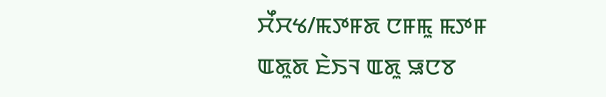ꯆꯩꯆꯠ/ꯃꯇꯝꯗ ꯅꯝꯃꯨ ꯃꯇꯝ ꯑꯗꯨꯗ ꯐꯥꯏꯜ ꯑꯗꯨ ꯎꯅꯕ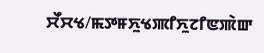ꯆꯩꯆꯠ/ꯃꯇꯝꯈꯨꯠꯄꯤꯈꯨꯖꯤꯟꯄꯥꯛ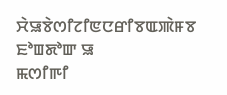ꯆꯥꯎꯕꯥꯁꯤꯖꯤꯟꯅꯔꯤꯕꯑꯄꯥꯝꯕ ꯐꯣꯡꯗꯣꯛ ꯎ
ꯃꯁꯤꯒꯤ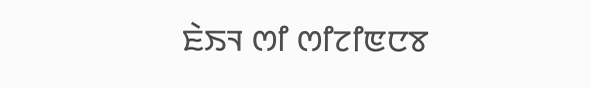ꯐꯥꯏꯜ ꯁꯤ ꯁꯤꯖꯤꯟꯅꯕ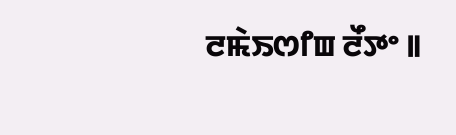ꯂꯃꯥꯏꯁꯤꯡ ꯂꯩꯇꯦ ꯫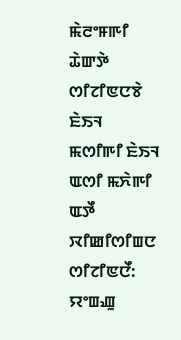ꯃꯥꯂꯦꯝꯒꯤ ꯊꯥꯛꯇꯥ ꯁꯤꯖꯤꯟꯅꯕꯥ ꯐꯥꯏꯜ
ꯃꯁꯤꯒꯤ ꯐꯥꯏꯜ ꯑꯁꯤ ꯃꯈꯥꯒꯤ ꯑꯇꯩ ꯋꯤꯀꯤꯁꯤꯡꯅ ꯁꯤꯖꯤꯟꯅꯩ:
ꯌꯦꯡꯉꯨ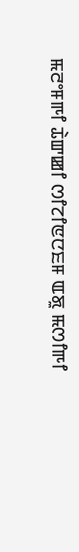ꯃꯂꯦꯝꯒꯤ ꯊꯥꯛꯀꯤ ꯁꯤꯖꯤꯟꯅꯐꯝ ꯑꯗꯨ ꯃꯁꯤꯒꯤ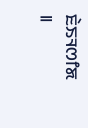ꯐꯥꯏꯜꯁꯤꯗ ꯫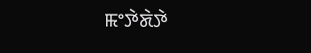ꯃꯦꯇꯥꯗꯥꯇꯥ